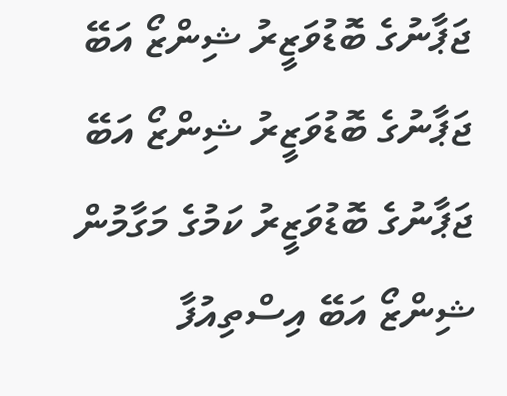ޖަޕާނުގެ ބޮޑުވަޒީރު ޝިންޒޯ އަބޭ
ޖަޕާނުގެ ބޮޑުވަޒީރު ޝިންޒޯ އަބޭ
ޖަޕާނުގެ ބޮޑުވަޒީރު ކަމުގެ މަގާމުން ޝިންޒޯ އަބޭ އިސްތިއުފާ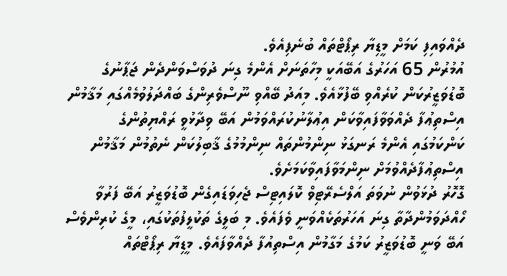ދެއްވައިފި ކަމަށް މީޑިޔާ ރިޕޯޓްތައް ބުނެފިއެވެ.
އުމުރުން 65 އަހަރުގެ އަބޭއަކީ މިހާތަނަށް އެންމެ ގިނަ ދުވަސްވަންދެން ޖަޕާނުގެ ބޮޑުވަޒީރުކަން ކުރެއްވި ބޭފުޅާއެވެ. މިއަދު ބޭއްވި ނޫސްވެރިންގެ ބައްދަލުވުމެއްގައި މަޤާމުން އިސްތިޢުފާ ދެއްވަވާފައިވާކަން އިޢުލާނުކުރައްވަމުން އަބޭ ވިދާޅުވީ ރައްޔިތުންގެ ކަންކަމުގައި އެންމެ ރަނގަޅު ނިންމުންތައް ނިންމުމުގެ ޤާބިލުކަން ނެތުމުން މަޤާމުން އިސްތިޢުފާދެއްވުމަށް ނިންމަވާފައިވާކަމަށެވެ.
ގޮހޮރު ދުޅަވުން ނުވަތަ އަލްސެރޭޓިވް ކޮލައިޓިސް ޖެހިވަޑައިގެން ބޮޑުވަޒީރު އަބޭ ފަރުވާ ހޯއްދަވަމުންދާތާ ގިނަ އަހަރުތަކެއްވަނީ ވެފައެވެ. މި ބަލީގެ ތަކުލީފުތަކުގައި، މީގެ ކުރިންވެސް އަބޭ ވަނީ ބޮޑުވަޒީރު ކަމުގެ މަގާމުން އިސްތިއުފާ ދެއްވާފައެވެ. މީޑިޔާ ރިޕޯޓްތައް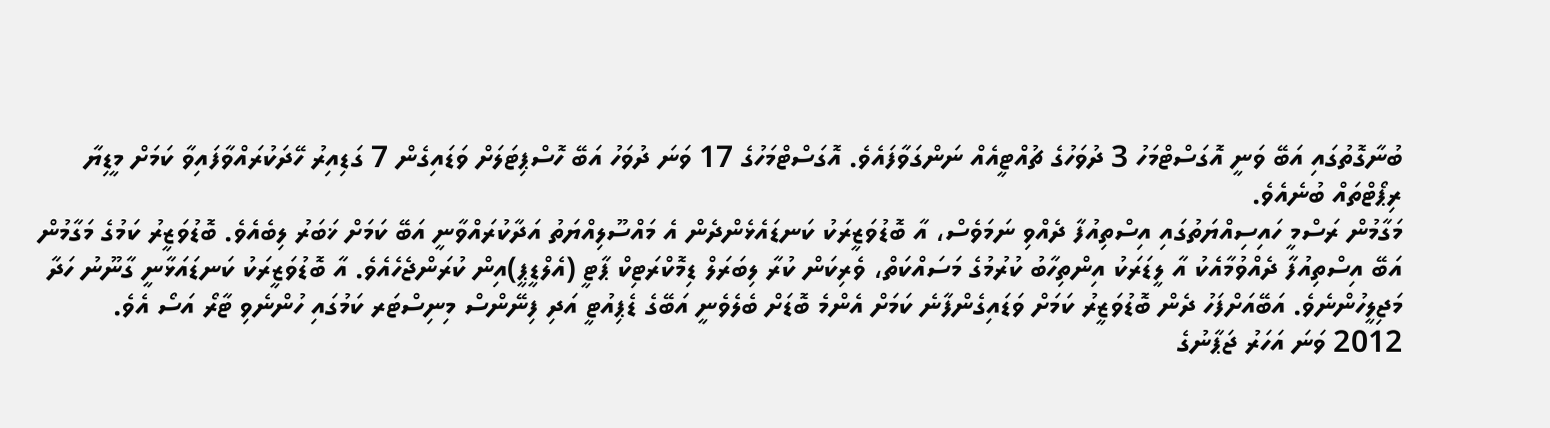ބުނާގޮތުގައި އަބޭ ވަނީ އޮގަސްޓްމަހު 3 ދުވަހުގެ ޗުއްޓީއެއް ނަންގަވާފައެވެ. އޮގަސްޓްމަހުގެ 17 ވަނަ ދުވަހު އަބޭ ހޮސްޕިޓަލަށް ވަޑައިގެން 7 ގަޑިއިރު ހޭދަކުރައްވާފައިވާ ކަމަށް މީޑިޔާ ރިޕޯޓްތައް ބުނެއެވެ.
މަގާމުން ރަސްމީ ހައިސިއްޔަތުގައި އިސްތިއުފާ ދެއްވި ނަމަވެސް، އާ ބޮޑުވަޒީރަކު ކަނޑައެޅެންދެން އެ މައްސޫލިއްޔަތު އަދާކުރައްވާނީ އަބޭ ކަމަށް ޚަބަރު ލިބެއެވެ. ބޮޑުވަޒީރު ކަމުގެ މަގާމުން އަބޭ އިސްތިއުފާ ދެއްވުމާއެކު އާ ލީޑަރަކު އިންތިހާބު ކުރުމުގެ މަސައްކަތް، ވެރިކަން ކުރާ ލިބަރަލް ޑިމޮކްރަޓިކް ޕާޓީ (އެލްޑީޕީ)އިން ކުރަންޖެހެއެވެ. އާ ބޮޑުވަޒީރަކު ކަނޑައަޅާނީ ގާނޫނު ހަދާ މަޖިލީހުންނެވެ. އަބޭއަށްފަހު ދެން ބޮޑުވަޒީރު ކަމަށް ވަޑައިގެންފާނެ ކަމަށް އެންމެ ބޮޑަށް ބެލެވެނީ އަބޭގެ ޑެޕިއުޓީ އަދި ފިނޭންސް މިނިސްޓަރ ކަމުގައި ހުންނެވި ޓާރޯ އަސޯ އެވެ.
2012 ވަނަ އަހަރު ޖަޕާނުގެ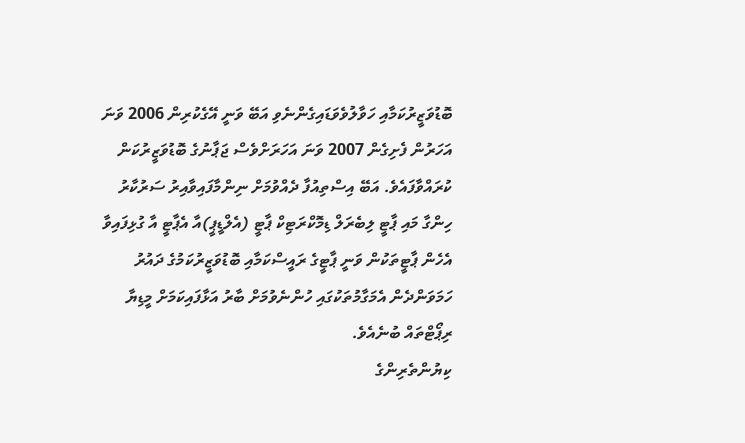ބޮޑުވަޒީރުކަމާއި ހަވާލުވެވަޑައިގެންނެވި އަބޭ ވަނީ އޭގެކުރިން 2006 ވަނަ އަހަރުން ފެށިގެން 2007 ވަނަ އަހަރަށްވެސް ޖަޕާނުގެ ބޮޑުވަޒީރުކަން ކުރައްވާފައެވެ. އަބޭ އިސްތިއުފާ ދެއްވުމަށް ނިންމާފައިވާއިރު ސަރުކާރު ހިންގާ މައި ޕާޓީ ލިބެރަލް ޑިމޮކްރަޓިކް ޕާޓީ (އެލްޑީޕީ)އާ އެޕާޓީ އާ ގުޅިފައިވާ އެހެން ޕާޓީތަކުން ވަނީ ޕާޓީގެ ރައީސްކަމާއި ބޮޑުވަޒީރުކަމުގެ ދައުރު ހަމަވަންދެން އެމަގާމުތަކުގައި ހުންނެވުމަށް ބާރު އަޅާފައިކަމަށް މީޑިޔާ ރިޕޯޓްތައް ބުނެއެވެ.
ކިޔުންތެރިންގެ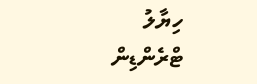ހިޔާލު
ޓްރެންޑިން